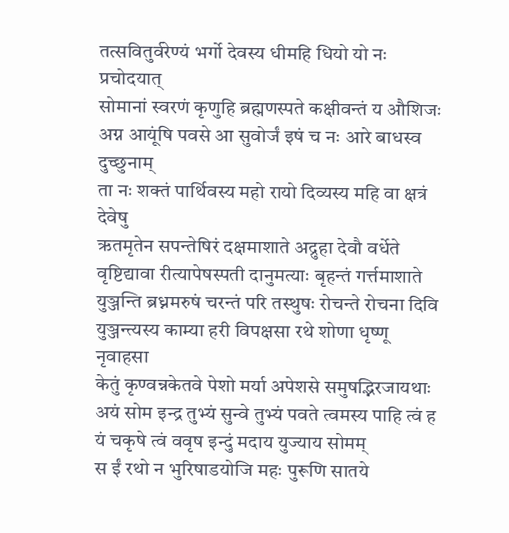तत्सवितुर्वरेण्यं भर्गो देवस्य धीमहि धियो यो नः प्रचोदयात्
सोमानां स्वरणं कृणुहि ब्रह्मणस्पते कक्षीवन्तं य औशिजः
अग्न आयूंषि पवसे आ सुवोर्जं इषं च नः आरे बाधस्व दुच्छुनाम्
ता नः शक्तं पार्थिवस्य महो रायो दिव्यस्य महि वा क्षत्रं देवेषु
ऋतमृतेन सपन्तेषिरं दक्षमाशाते अद्रुहा देवौ वर्धेते
वृष्टिद्यावा रीत्यापेषस्पती दानुमत्याः बृहन्तं गर्त्तमाशाते
युञ्जन्ति ब्रध्नमरुषं चरन्तं परि तस्थुषः रोचन्ते रोचना दिवि
युञ्जन्त्यस्य काम्या हरी विपक्षसा रथे शोणा धृष्णू नृवाहसा
केतुं कृण्वन्नकेतवे पेशो मर्या अपेशसे समुषद्भिरजायथाः
अयं सोम इन्द्र तुभ्यं सुन्वे तुभ्यं पवते त्वमस्य पाहि त्वं ह यं चकृषे त्वं ववृष इन्दुं मदाय युज्याय सोमम्
स ईं रथो न भुरिषाडयोजि महः पुरूणि सातये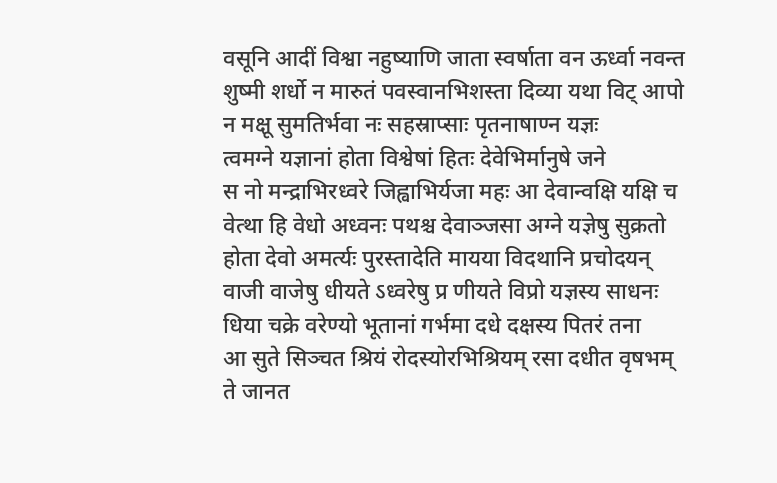वसूनि आदीं विश्वा नहुष्याणि जाता स्वर्षाता वन ऊर्ध्वा नवन्त
शुष्मी शर्धो न मारुतं पवस्वानभिशस्ता दिव्या यथा विट् आपो न मक्षू सुमतिर्भवा नः सहस्राप्साः पृतनाषाण्न यज्ञः
त्वमग्ने यज्ञानां होता विश्वेषां हितः देवेभिर्मानुषे जने
स नो मन्द्राभिरध्वरे जिह्वाभिर्यजा महः आ देवान्वक्षि यक्षि च
वेत्था हि वेधो अध्वनः पथश्च देवाञ्जसा अग्ने यज्ञेषु सुक्रतो
होता देवो अमर्त्यः पुरस्तादेति मायया विदथानि प्रचोदयन्
वाजी वाजेषु धीयते ऽध्वरेषु प्र णीयते विप्रो यज्ञस्य साधनः
धिया चक्रे वरेण्यो भूतानां गर्भमा दधे दक्षस्य पितरं तना
आ सुते सिञ्चत श्रियं रोदस्योरभिश्रियम् रसा दधीत वृषभम्
ते जानत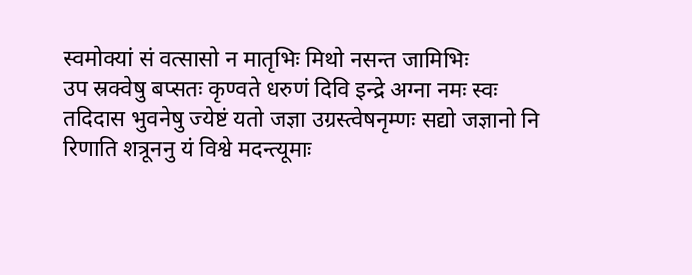स्वमोक्यां सं वत्सासो न मातृभिः मिथो नसन्त जामिभिः
उप स्रक्वेषु बप्सतः कृण्वते धरुणं दिवि इन्द्रे अग्ना नमः स्वः
तदिदास भुवनेषु ज्येष्टं यतो जज्ञा उग्रस्त्वेषनृम्णः सद्यो जज्ञानो नि रिणाति शत्रूननु यं विश्वे मदन्त्यूमाः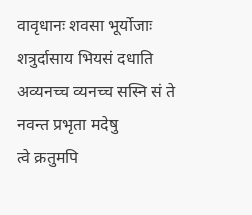वावृधानः शवसा भूर्योजाः शत्रुर्दासाय भियसं दधाति अव्यनच्च व्यनच्च सस्नि सं ते नवन्त प्रभृता मदेषु
त्वे क्रतुमपि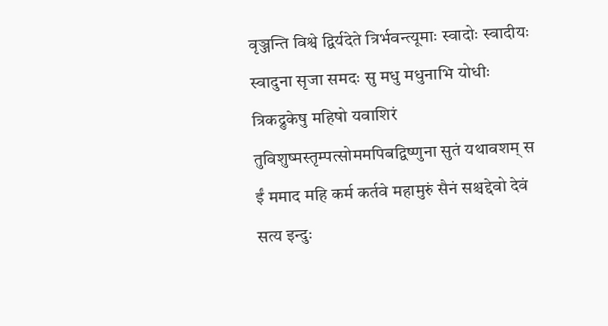वृञ्जन्ति विश्वे द्विर्यदेते त्रिर्भवन्त्यूमाः स्वादोः स्वादीयः स्वादुना सृजा समदः सु मधु मधुनाभि योधीः
त्रिकद्रुकेषु महिषो यवाशिरं तुविशुष्मस्तृम्पत्सोममपिबद्विष्णुना सुतं यथावशम् स ईं ममाद महि कर्म कर्तवे महामुरुं सैनं सश्चद्देवो देवं सत्य इन्दुः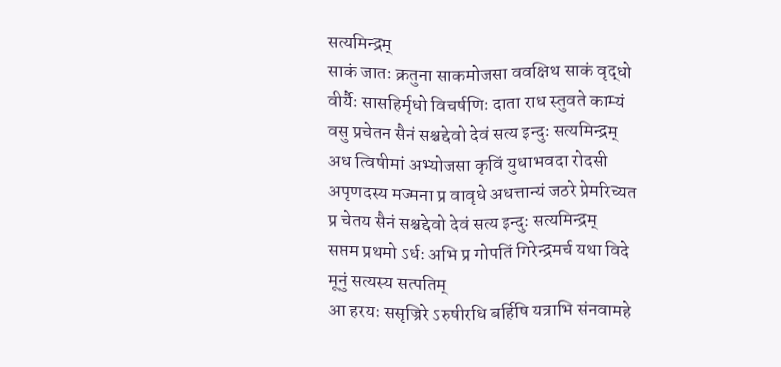सत्यमिन्द्रम्
साकं जातः क्रतुना साकमोजसा ववक्षिथ साकं वृद्धो वीर्यैः सासहिर्मृधो विचर्षणिः दाता राध स्तुवते काम्यं वसु प्रचेतन सैनं सश्चद्देवो देवं सत्य इन्दुः सत्यमिन्द्रम्
अध त्विषीमां अभ्योजसा कृविं युधाभवदा रोदसी अपृणदस्य मज्मना प्र वावृधे अधत्तान्यं जठरे प्रेमरिच्यत प्र चेतय सैनं सश्चद्देवो देवं सत्य इन्दुः सत्यमिन्द्रम्
सप्तम प्रथमो ऽर्धः अभि प्र गोपतिं गिरेन्द्रमर्च यथा विदे मूनुं सत्यस्य सत्पतिम्
आ हरयः ससृज्रिरे ऽरुषीरधि बर्हिषि यत्राभि संनवामहे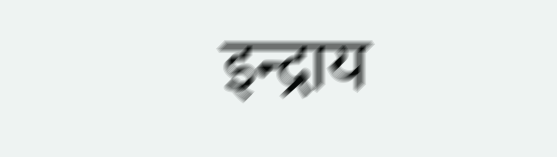इन्द्राय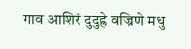गाव आशिरं दुदुह्रे वज्रिणे मधु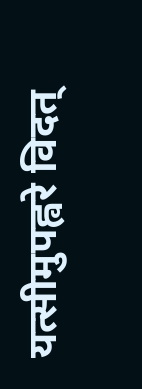यत्सीमुपह्वरे विदत्